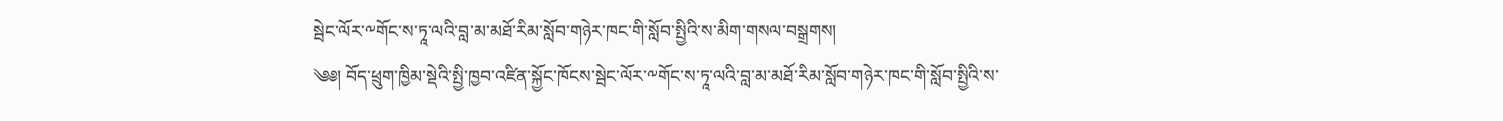སྦེང་ལོར་༸གོང་ས་ཏཱ་ལའི་བླ་མ་མཐོ་རིམ་སློབ་གཉེར་ཁང་གི་སློབ་སྤྱིའི་ས་མིག་གསལ་བསྒྲགས།
༄༅། བོད་ཕྲུག་ཁྱིམ་སྡེའི་སྤྱི་ཁྱབ་འཛིན་སྐྱོང་ཁོངས་སྦེང་ལོར་༸གོང་ས་ཏཱ་ལའི་བླ་མ་མཐོ་རིམ་སློབ་གཉེར་ཁང་གི་སློབ་སྤྱིའི་ས་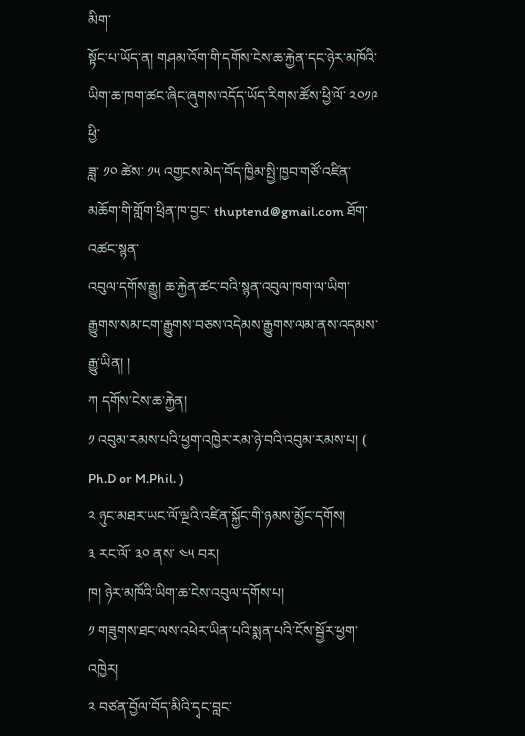མིག་
སྟོང་པ་ཡོད་ན། གཤམ་འོག་གི་དགོས་ངེས་ཆ་རྐྱེན་དང་ཉེར་མཁོའི་ཡིག་ཆ་ཁག་ཚང་ཞིང་ཞུགས་འདོད་ཡོད་རིགས་ཚོས་ཕྱི་ལོ་ ༢༠༡༩ ཕྱི་
ཟླ་ ༡༠ ཚེས་ ༡༥ འགྱངས་མེད་བོད་ཁྱིམ་སྤྱི་ཁྱབ་གཙོ་འཛིན་མཆོག་གི་གློག་ཕྲིན་ཁ་བྱང་ thuptend@gmail.com ཐོག་འཚང་སྙན་
འབུལ་དགོས་རྒྱུ། ཆ་རྐྱེན་ཚང་བའི་སྙན་འབུལ་ཁག་ལ་ཡིག་རྒྱུགས་སམ་ངག་རྒྱུགས་བཅས་འདེམས་རྒྱུགས་ལམ་ནས་འདམས་རྒྱུ་ཡིན། །
ཀ དགོས་ངེས་ཆ་རྐྱེན།
༡ འབུམ་རམས་པའི་ཕྱག་འཁྱེར་རམ་ཉེ་བའི་འབུམ་རམས་པ། ( Ph.D or M.Phil. )
༢ ཉུང་མཐར་ཡང་ལོ་ལྔའི་འཛིན་སྐྱོང་གི་ཉམས་མྱོང་དགོས།
༣ རང་ལོ་ ༣༠ ནས་ ༤༥ བར།
ཁ། ཉེར་མཁོའི་ཡིག་ཆ་ངེས་འབུལ་དགོས་པ།
༡ གཟུགས་ཐང་ལས་འཕེར་ཡིན་པའི་སྨན་པའི་ངོས་སྦྱོར་ཕྱག་འཁྱེར།
༢ བཙན་བྱོལ་བོད་མིའི་དྭང་བླང་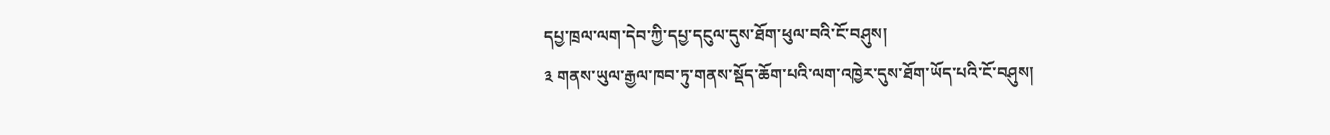དཔྱ་ཁྲལ་ལག་དེབ་ཀྱི་དཔྱ་དངུལ་དུས་ཐོག་ཕུལ་བའི་ངོ་བཤུས།
༣ གནས་ཡུལ་རྒྱལ་ཁབ་ཏུ་གནས་སྡོད་ཆོག་པའི་ལག་འཁྱེར་དུས་ཐོག་ཡོད་པའི་ངོ་བཤུས།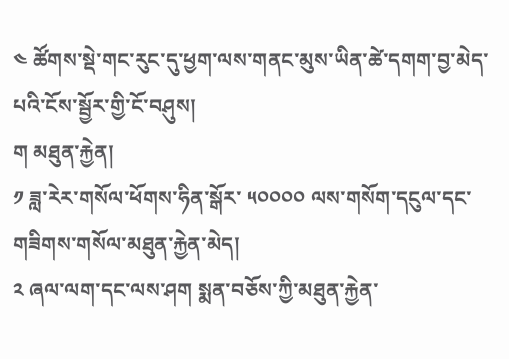༤ ཚོགས་སྡེ་གང་རུང་དུ་ཕྱག་ལས་གནང་མུས་ཡིན་ཚེ་དགག་བྱ་མེད་པའི་ངོས་སྦྱོར་གྱི་ངོ་བཤུས།
ག མཐུན་རྐྱེན།
༡ ཟླ་རེར་གསོལ་ཕོགས་ཧིན་སྒོར་ ༥༠༠༠༠ ལས་གསོག་དངུལ་དང་གཟིགས་གསོལ་མཐུན་རྐྱེན་མེད།
༢ ཞལ་ལག་དང་ལས་ཤག སྨན་བཅོས་ཀྱི་མཐུན་རྐྱེན་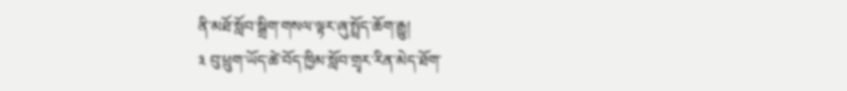ནི་མཐོ་སློབ་སྒྲིག་གསལ་ལྟར་ཞུ་སྤྲོད་ཆོག་རྒྱུ།
༣ བུ་ཕྲུག་ཡོད་ཚེ་བོད་ཁྱིམ་སློབ་གྲྭར་རིན་མེད་ཐོག་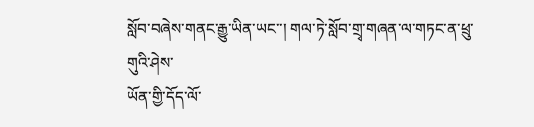སློབ་བཞེས་གནང་རྒྱུ་ཡིན་ཡང་་། གལ་ཏེ་སློབ་གྲྭ་གཞན་ལ་གཏང་ན་ཕྲུ་གུའི་ཤེས་
ཡོན་གྱི་དོད་ལོ་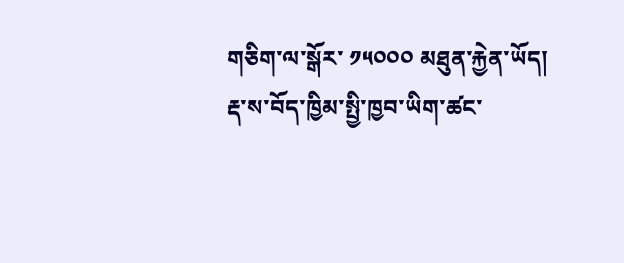གཅིག་ལ་སྒོར་ ༡༥༠༠༠ མཐུན་རྐྱེན་ཡོད།
རྡ་ས་བོད་ཁྱིམ་སྤྱི་ཁྱབ་ཡིག་ཚང་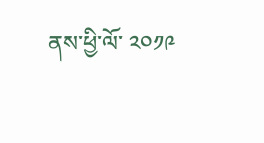ནས་ཕྱི་ལོ་ ༢༠༡༩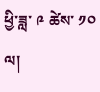ཕྱི་ཟླ་ ༩ ཚེས་ ༡༠ ལ།